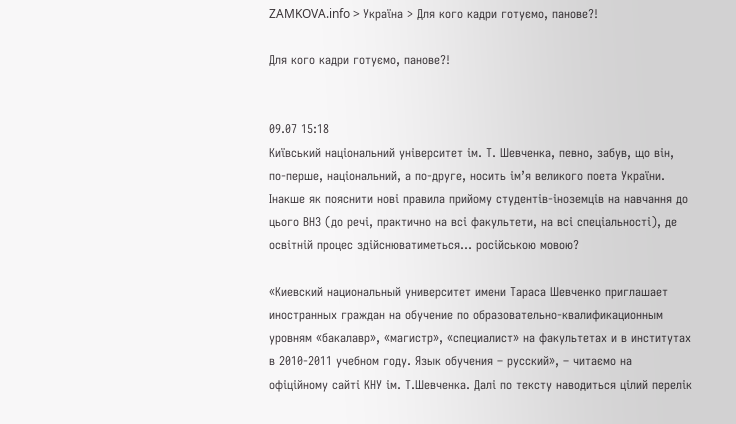ZAMKOVA.info > Україна > Для кого кадри готуємо, панове?!

Для кого кадри готуємо, панове?!


09.07 15:18
Київський національний університет ім. Т. Шевченка, певно, забув, що він, по-перше, національний, а по-друге, носить ім’я великого поета України. Інакше як пояснити нові правила прийому студентів-іноземців на навчання до цього ВНЗ (до речі, практично на всі факультети, на всі спеціальності), де освітній процес здійснюватиметься… російською мовою?

«Киевский национальный университет имени Тараса Шевченко приглашает иностранных граждан на обучение по образовательно-квалификационным уровням «бакалавр», «магистр», «специалист» на факультетах и в институтах в 2010-2011 учебном году. Язык обучения – русский», – читаємо на офіційному сайті КНУ ім. Т.Шевченка. Далі по тексту наводиться цілий перелік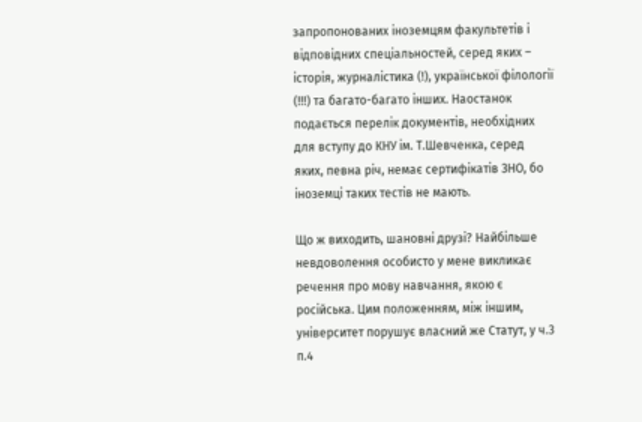запропонованих іноземцям факультетів і відповідних спеціальностей, серед яких – історія, журналістика (!), української філології (!!!) та багато-багато інших. Наостанок подається перелік документів, необхідних для вступу до КНУ ім. Т.Шевченка, серед яких, певна річ, немає сертифікатів ЗНО, бо іноземці таких тестів не мають.

Що ж виходить, шановні друзі? Найбільше невдоволення особисто у мене викликає речення про мову навчання, якою є російська. Цим положенням, між іншим, університет порушує власний же Статут, у ч.3 п.4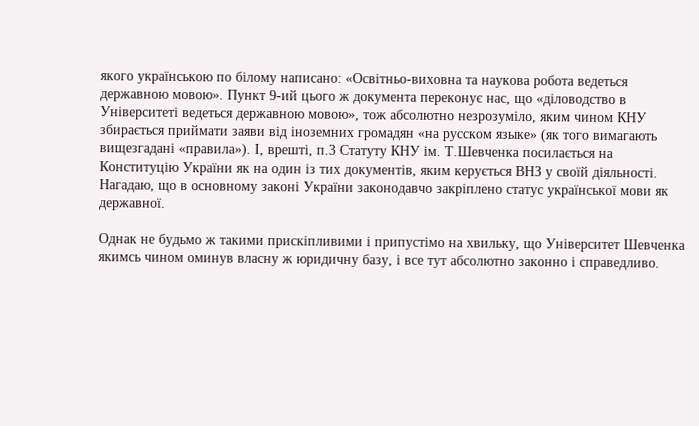якого українською по білому написано: «Освітньо-виховна та наукова робота ведеться державною мовою». Пункт 9-ий цього ж документа переконує нас, що «діловодство в Університеті ведеться державною мовою», тож абсолютно незрозуміло, яким чином КНУ збирається приймати заяви від іноземних громадян «на русском языке» (як того вимагають вищезгадані «правила»). І, врешті, п.3 Статуту КНУ ім. Т.Шевченка посилається на Конституцію України як на один із тих документів, яким керується ВНЗ у своїй діяльності. Нагадаю, що в основному законі України законодавчо закріплено статус української мови як державної.

Однак не будьмо ж такими прискіпливими і припустімо на хвильку, що Університет Шевченка якимсь чином оминув власну ж юридичну базу, і все тут абсолютно законно і справедливо.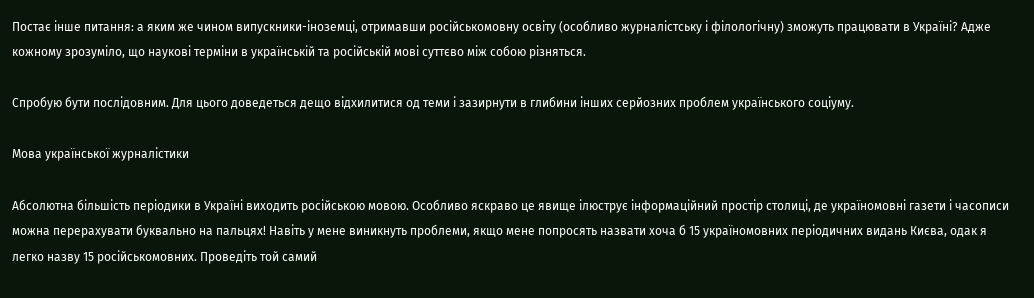Постає інше питання: а яким же чином випускники-іноземці, отримавши російськомовну освіту (особливо журналістську і філологічну) зможуть працювати в Україні? Адже кожному зрозуміло, що наукові терміни в українській та російській мові суттєво між собою різняться.

Спробую бути послідовним. Для цього доведеться дещо відхилитися од теми і зазирнути в глибини інших серйозних проблем українського соціуму.

Мова української журналістики

Абсолютна більшість періодики в Україні виходить російською мовою. Особливо яскраво це явище ілюструє інформаційний простір столиці, де україномовні газети і часописи можна перерахувати буквально на пальцях! Навіть у мене виникнуть проблеми, якщо мене попросять назвати хоча б 15 україномовних періодичних видань Києва, одак я легко назву 15 російськомовних. Проведіть той самий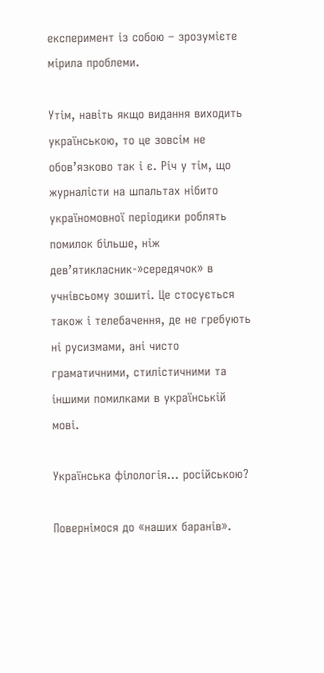експеримент із собою – зрозумієте мірила проблеми.

Утім, навіть якщо видання виходить українською, то це зовсім не обов’язково так і є. Річ у тім, що журналісти на шпальтах нібито україномовної періодики роблять помилок більше, ніж дев’ятикласник-»середячок» в учнівсьому зошиті. Це стосується також і телебачення, де не гребують ні русизмами, ані чисто граматичними, стилістичними та іншими помилками в українській мові.

Українська філологія… російською?

Повернімося до «наших баранів».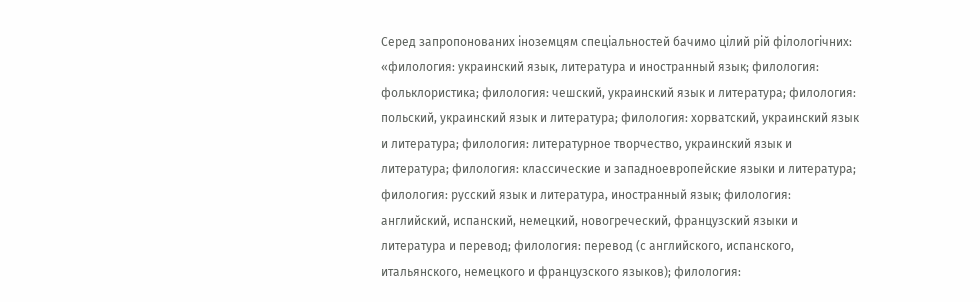Серед запропонованих іноземцям спеціальностей бачимо цілий рій філологічних: «филология: украинский язык, литература и иностранный язык; филология: фольклористика; филология: чешский, украинский язык и литература; филология: польский, украинский язык и литература; филология: хорватский, украинский язык и литература; филология: литературное творчество, украинский язык и литература; филология: классические и западноевропейские языки и литература; филология: русский язык и литература, иностранный язык; филология: английский, испанский, немецкий, новогреческий, французский языки и литература и перевод; филология: перевод (с английского, испанского, итальянского, немецкого и французского языков); филология: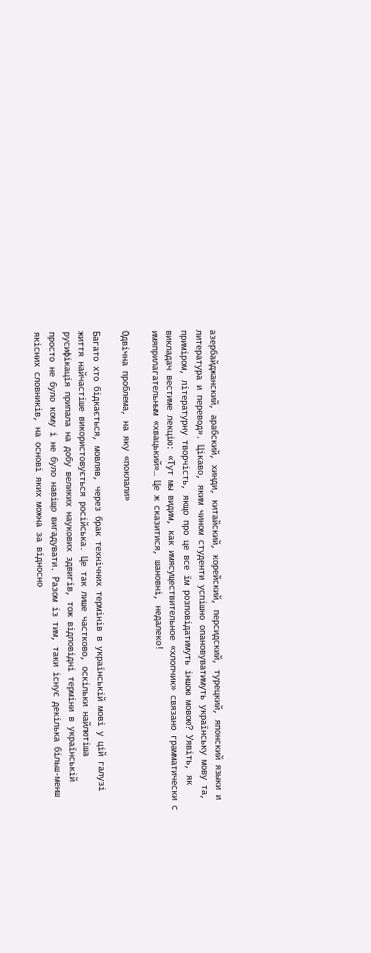азербайджанский, арабский, хинди, китайский, корейский, персидский, турецкий, японский языки и литература и перевод». Цікаво, яким чином студенти успішно опановуватимуть українську мову та, приміром, літературну творчість, якщо про це все їм розповідатимуть іншою мовою? Уявіть, як викладач вестиме лекцію: «Тут мы видим, как имясуществительное «хлопчик» связано грамматически с имяприлагательным «хвацький»… Це ж сказитися, шановні, недалеко!

Одвічна проблема, на яку «поклали»

Багато хто бідкається, мовляв, через брак технічних термінів в українській мові у цій галузі життя найчастіше використовується російська. Це так лише частково, оскільки найлютіша русифікація припала на добу великих наукових здвигів, тож відповідні терміни в українській просто не було кому і не було навіщо вигадувати. Разом із тим, таки існує декілька більш-менш якісних словників, на основі яких можна за відносно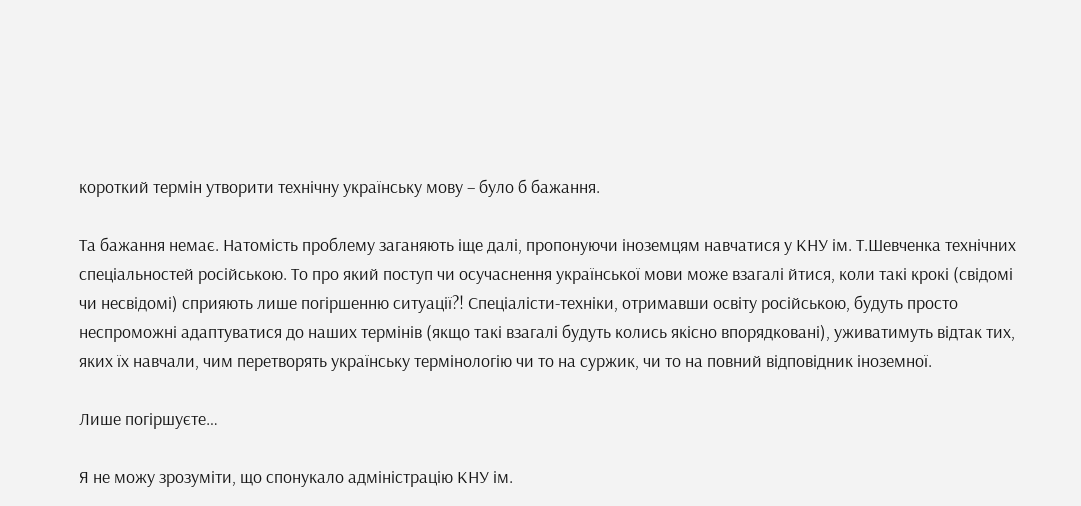короткий термін утворити технічну українську мову – було б бажання.

Та бажання немає. Натомість проблему заганяють іще далі, пропонуючи іноземцям навчатися у КНУ ім. Т.Шевченка технічних спеціальностей російською. То про який поступ чи осучаснення української мови може взагалі йтися, коли такі крокі (свідомі чи несвідомі) сприяють лише погіршенню ситуації?! Спеціалісти-техніки, отримавши освіту російською, будуть просто неспроможні адаптуватися до наших термінів (якщо такі взагалі будуть колись якісно впорядковані), уживатимуть відтак тих, яких їх навчали, чим перетворять українську термінологію чи то на суржик, чи то на повний відповідник іноземної.

Лише погіршуєте…

Я не можу зрозуміти, що спонукало адміністрацію КНУ ім.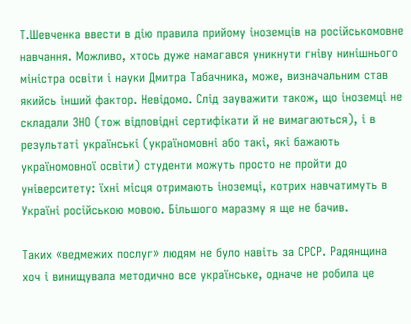Т.Шевченка ввести в дію правила прийому іноземців на російськомовне навчання. Можливо, хтось дуже намагався уникнути гніву нинішнього міністра освіти і науки Дмитра Табачника, може, визначальним став якийсь інший фактор. Невідомо. Слід зауважити також, що іноземці не складали ЗНО (тож відповідні сертифікати й не вимагаються), і в результаті українські (україномовні або такі, які бажають україномовної освіти) студенти можуть просто не пройти до університету: їхні місця отримають іноземці, котрих навчатимуть в Україні російською мовою. Більшого маразму я ще не бачив.

Таких «ведмежих послуг» людям не було навіть за СРСР. Радянщина хоч і винищувала методично все українське, одначе не робила це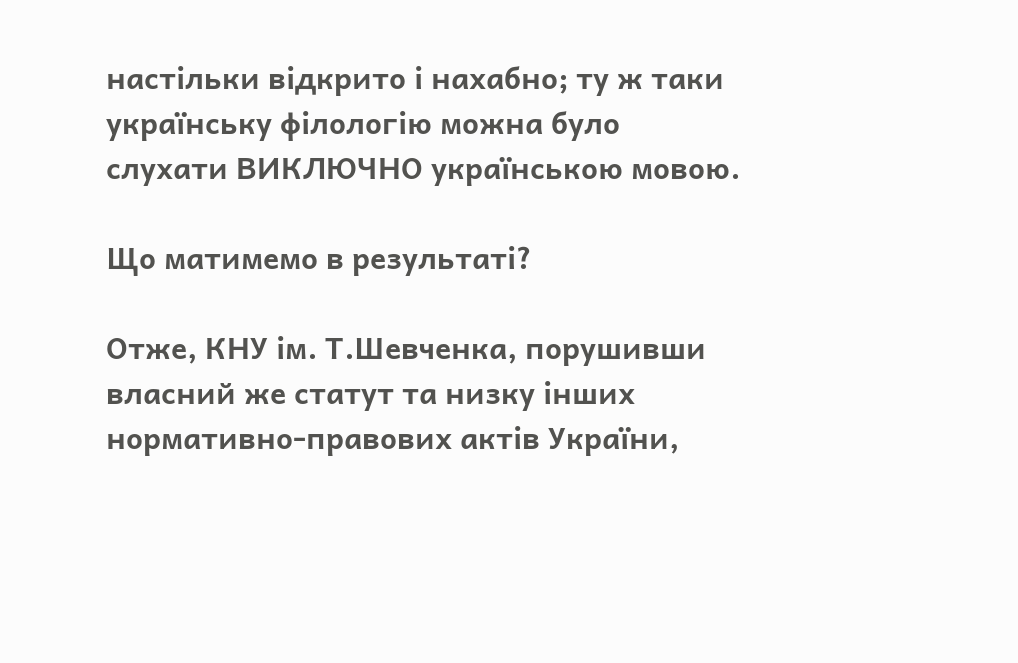настільки відкрито і нахабно; ту ж таки українську філологію можна було слухати ВИКЛЮЧНО українською мовою.

Що матимемо в результаті?

Отже, КНУ ім. Т.Шевченка, порушивши власний же статут та низку інших нормативно-правових актів України,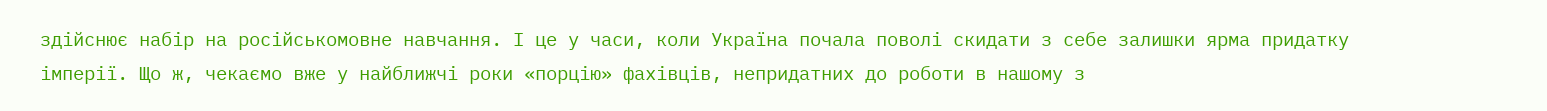здійснює набір на російськомовне навчання. І це у часи, коли Україна почала поволі скидати з себе залишки ярма придатку імперії. Що ж, чекаємо вже у найближчі роки «порцію» фахівців, непридатних до роботи в нашому з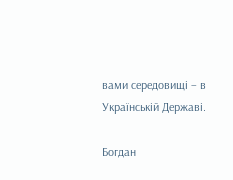вами середовищі – в Українській Державі.

Богдан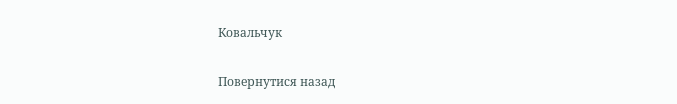Ковальчук

Повернутися назад